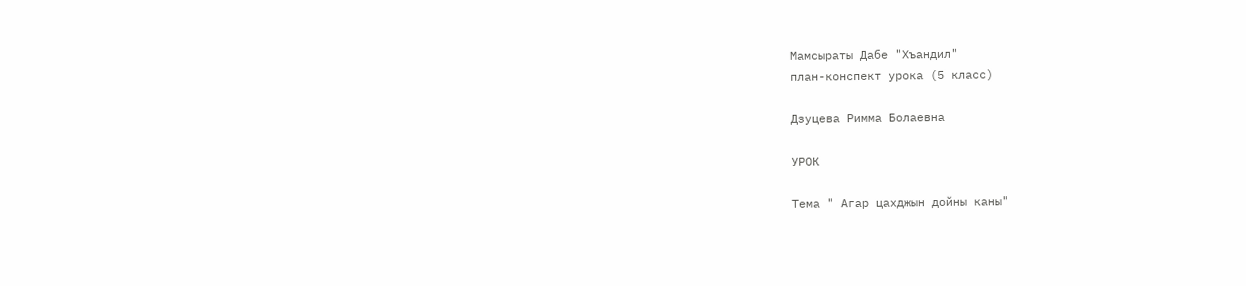Мамсыраты Дабе "Хъандил"
план-конспект урока (5 класс)

Дзуцева Римма Болаевна

УРОК

Тема " Агар цахджын дойны каны"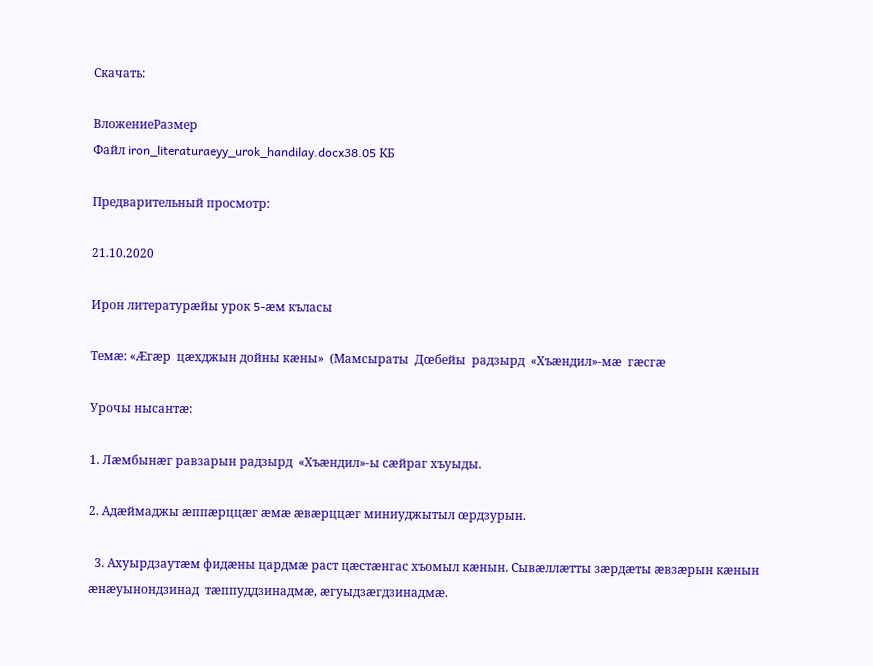Скачать:

ВложениеРазмер
Файл iron_literaturaeyy_urok_handilay.docx38.05 КБ

Предварительный просмотр:

21.10.2020

Ирон литературæйы урок 5-æм къласы

Темӕ: «Ӕгæр  цæхджын дойны кæны»  (Мамсыраты  Дœбейы  радзырд  «Хъӕндил»-мæ  гæсгæ

Урочы нысантӕ:

1. Лæмбынæг равзарын радзырд  «Хъæндил»-ы сӕйраг хъуыды.

2. Адӕймаджы ӕппӕрццӕг ӕмӕ ӕвӕрццӕг миниуджытыл œрдзурын.

  3. Ахуырдзаутæм фидæны цардмæ раст цæстæнгас хъомыл кæнын. Сывӕллӕтты зӕрдӕты ӕвзӕрын кӕнын ӕнӕуынондзинад  тæппуддзинадмæ, æгуыдзæгдзинадмæ.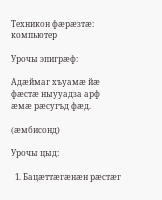Техникон фæрæзтæ: компьютер

Урочы эпигрӕф:

Адæймаг хъуамæ йæ фæстæ ныууадза арф æмæ рæсугъд фæд.

(æмбисонд)

Урочы цыд:

  1. Бацӕттӕгӕнӕн рӕстӕг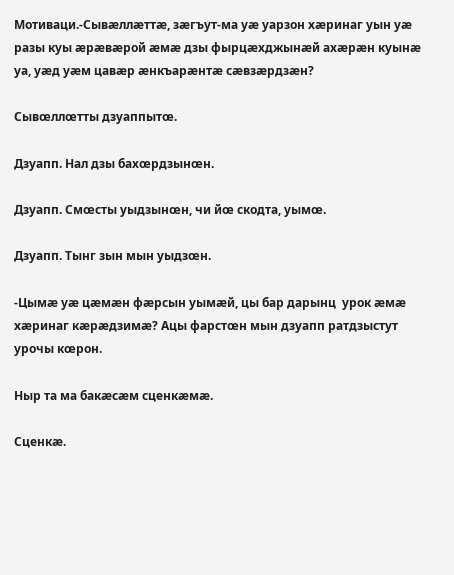Мотиваци.-Сывӕллӕттӕ, зæгъут-ма уæ уарзон хæринаг уын уæ разы куы æрæвæрой æмæ дзы фырцæхджынæй ахæрæн куынæ уа, уæд уæм цавæр æнкъарæнтæ сæвзæрдзæн?

Сывœллœтты дзуаппытœ.

Дзуапп. Нал дзы бахœрдзынœн.

Дзуапп. Смœсты уыдзынœн, чи йœ скодта, уымœ.

Дзуапп. Тынг зын мын уыдзœн.

-Цымæ уæ цæмæн фæрсын уымæй, цы бар дарынц  урок æмæ хæринаг кæрæдзимæ? Ацы фарстœн мын дзуапп ратдзыстут урочы кœрон.

Ныр та ма бакæсæм сценкæмæ.

Сценкæ.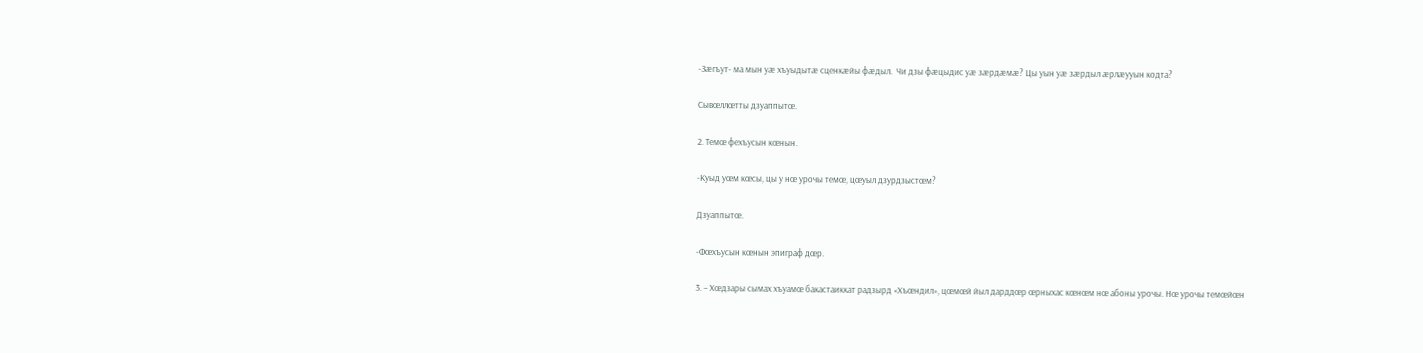-Зæгъут- ма мын уæ хъуыдытæ сценкæйы фæдыл.  Чи дзы фæцыдис уæ зæрдæмæ? Цы уын уæ зæрдыл æрлæууын кодта?

Сывœллœтты дзуаппытœ.

2. Темœ фехъусын кœнын.

-Куыд уœм кœсы, цы у нœ урочы темœ, цœуыл дзурдзыстœм?

Дзуаппытœ.

-Фœхъусын кœнын эпиграф дœр.

3. – Хœдзары сымах хъуамœ бакастаиккат радзырд «Хъœндил», цœмœй йыл дарддœр œрныхас кœнœм нœ абоны урочы. Нœ урочы темœйœн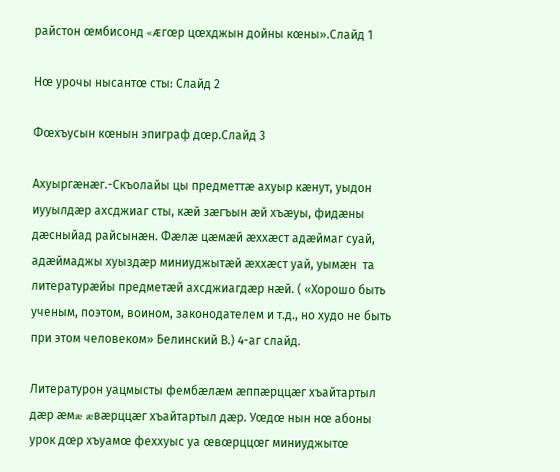райстон œмбисонд «ᴁгœр цœхджын дойны кœны».Слайд 1

Нœ урочы нысантœ сты: Слайд 2

Фœхъусын кœнын эпиграф дœр.Слайд 3

Ахуыргæнæг.-Скъолайы цы предметтæ ахуыр кæнут, уыдон иууылдæр ахсджиаг сты, кæй зæгъын æй хъæуы, фидæны дæсныйад райсынæн. Фæлæ цæмæй æххæст адæймаг суай, адæймаджы хуыздæр миниуджытæй æххæст уай, уымæн  та литературæйы предметæй ахсджиагдæр нæй. ( «Хорошо быть ученым, поэтом, воином, законодателем и т.д., но худо не быть при этом человеком» Белинский В.) 4-аг слайд.

Литературон уацмысты фембæлæм æппæрццæг хъайтартыл дæр æмæ æвæрццæг хъайтартыл дæр. Уœдœ нын нœ абоны урок дœр хъуамœ феххуыс уа œвœрццœг миниуджытœ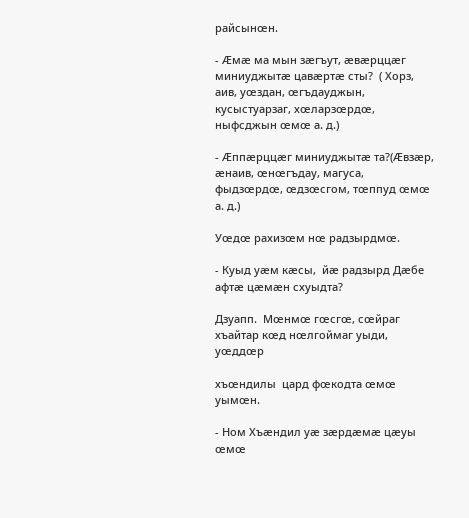райсынœн.

- Ӕмæ ма мын зæгъут, æвæрццæг миниуджытæ цавæртæ сты?  ( Хорз, аив, уœздан, œгъдауджын, кусыстуарзаг, хœларзœрдœ, ныфсджын œмœ а. д.)

- Ӕппæрццæг миниуджытæ та?(Ӕвзæр, æнаив, œнœгъдау, магуса, фыдзœрдœ, œдзœсгом, тœппуд œмœ а. д.)

Уœдœ рахизœм нœ радзырдмœ.

- Куыд уӕм кӕсы,  йӕ радзырд Дӕбе афтӕ цӕмӕн схуыдта?

Дзуапп.  Мœнмœ гœсгœ, сœйраг хъайтар кœд нœлгоймаг уыди, уœддœр

хъœндилы  цард фœкодта œмœ уымœн.

- Ном Хъӕндил уæ зæрдæмæ цæуы œмœ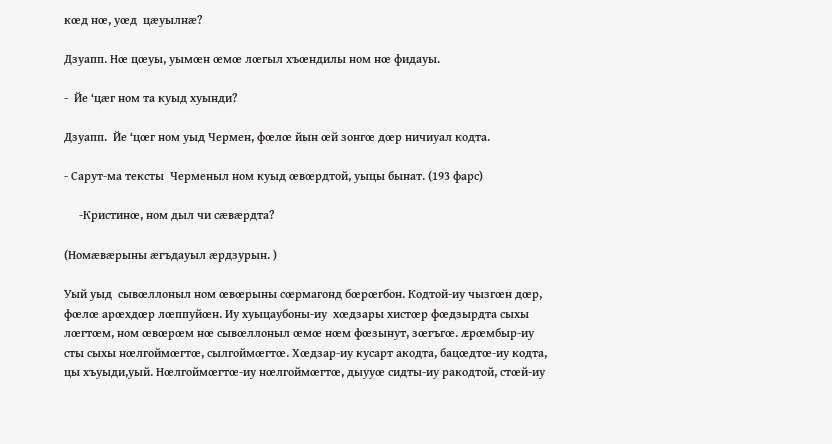кœд нœ, уœд  цӕуылнӕ?

Дзуапп. Нœ цœуы, уымœн œмœ лœгыл хъœндилы ном нœ фидауы.

-  Йе ‘цӕг ном та куыд хуынди?

Дзуапп.  Йе ‘цœг ном уыд Чермен, фœлœ йын œй зонгœ дœр ничиуал кодта.

- Сарут-ма тексты  Черменыл ном куыд œвœрдтой, уыцы бынат. (193 фарс)

     -Кристинœ, ном дыл чи сæвæрдта?

(Номæвæрыны æгъдауыл æрдзурын. )

Уый уыд  сывœллоныл ном œвœрыны сœрмагонд бœрœгбон. Кодтой-иу чызгœн дœр, фœлœ арœхдœр лœппуйœн. Иу хуыцаубоны-иу  хœдзары хистœр фœдзырдта сыхы лœгтœм, ном œвœрœм нœ сывœллоныл œмœ нœм фœзынут, зœгъгœ. ᴁрœмбыр-иу сты сыхы нœлгоймœгтœ, сылгоймœгтœ. Хœдзар-иу кусарт акодта, бацœдтœ-иу кодта, цы хъуыди,уый. Нœлгоймœгтœ-иу нœлгоймœгтœ, дыууœ сидты-иу ракодтой, стœй-иу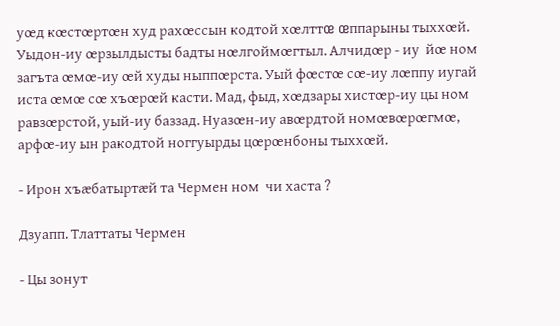уœд кœстœртœн худ рахœссын кодтой хœлттœ œппарыны тыххœй. Уыдон-иу œрзылдысты бадты нœлгоймœгтыл. Алчидœр - иу  йœ ном загъта œмœ-иу œй худы ныппœрста. Уый фœстœ сœ-иу лœппу иугай иста œмœ сœ хъœрœй касти. Мад, фыд, хœдзары хистœр-иу цы ном равзœрстой, уый-иу баззад. Нуазœн-иу авœрдтой номœвœрœгмœ, арфœ-иу ын ракодтой ноггуырды цœрœнбоны тыххœй.

- Ирон хъӕбатыртӕй та Чермен ном  чи хаста ?

Дзуапп. Тлаттаты Чермен

- Цы зонут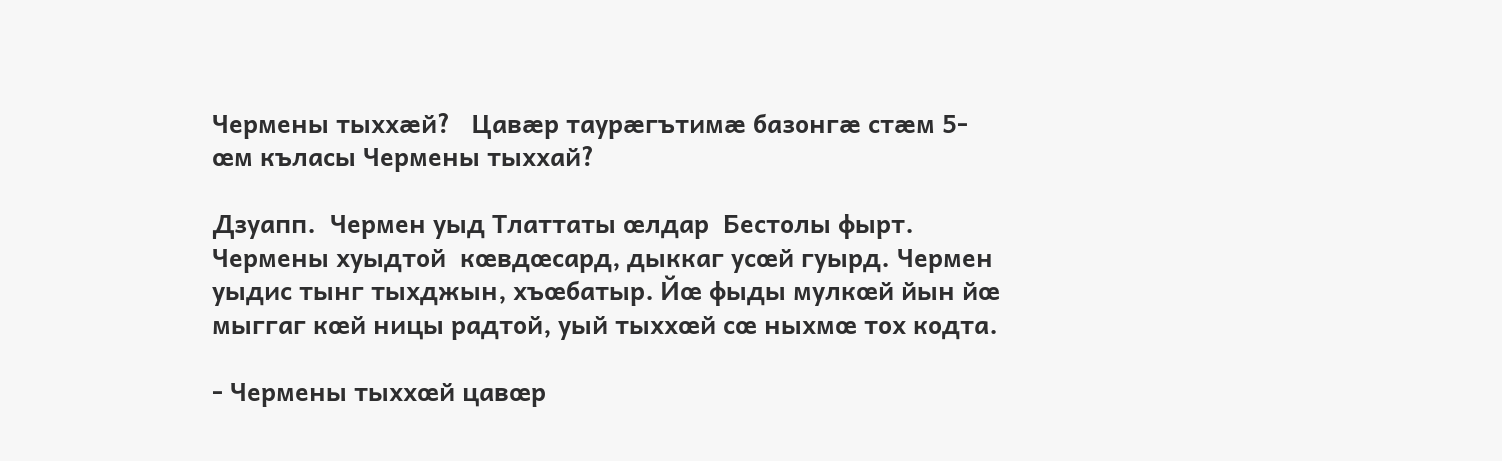Чермены тыххӕй?   Цавӕр таурӕгътимӕ базонгӕ стӕм 5-œм къласы Чермены тыххай?

Дзуапп.  Чермен уыд Тлаттаты œлдар  Бестолы фырт.  Чермены хуыдтой  кœвдœсард, дыккаг усœй гуырд. Чермен уыдис тынг тыхджын, хъœбатыр. Йœ фыды мулкœй йын йœ мыггаг кœй ницы радтой, уый тыххœй сœ ныхмœ тох кодта.

- Чермены тыххœй цавœр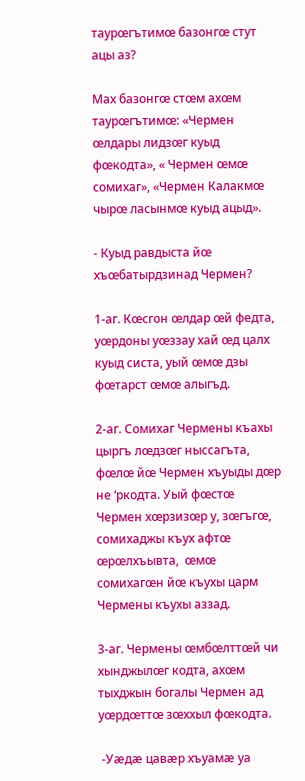таурœгътимœ базонгœ стут ацы аз?

Мах базонгœ стœм ахœм таурœгътимœ: «Чермен  œлдары лидзœг куыд фœкодта», « Чермен œмœ сомихаг», «Чермен Калакмœ чырœ ласынмœ куыд ацыд».

- Куыд равдыста йœ хъœбатырдзинад Чермен?

1-аг. Кœсгон œлдар œй федта, уœрдоны уœззау хай œд цалх куыд систа, уый œмœ дзы фœтарст œмœ алыгъд.

2-аг. Сомихаг Чермены къахы цыргъ лœдзœг ныссагъта, фœлœ йœ Чермен хъуыды дœр не ‘ркодта. Уый фœстœ  Чермен хœрзизœр у, зœгъгœ, сомихаджы къух афтœ  œрœлхъывта,  œмœ сомихагœн йœ къухы царм Чермены къухы аззад.

3-аг. Чермены œмбœлттœй чи хынджылœг кодта, ахœм тыхджын богалы Чермен ад уœрдœттœ зœххыл фœкодта.

 -Уæдæ цавæр хъуамæ уа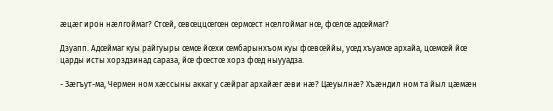æцæг ирон нæлгоймаг? Стœй, œвœццœгœн œрмœст нœлгоймаг нœ, фœлœ адœймаг?

Дзуапп. Адœймаг куы райгуыры œмœ йœхи œмбарынхъом куы фœвœййы, уœд хъуамœ архайа, цœмœй йœ царды исты хорздзинад сараза, йœ фœстœ хорз фœд ныууадза.

- Зӕгъут-ма, Чермен ном хӕссыны аккаг у сӕйраг архайӕг ӕви нӕ? Цæуылнæ? Хъӕндил ном та йыл цӕмӕн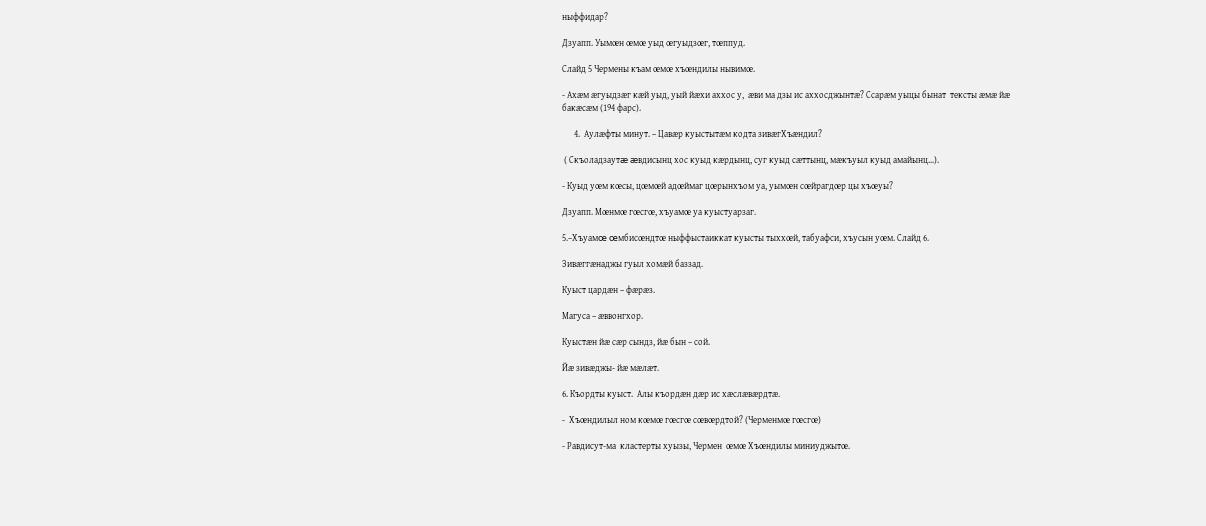ныффидар?

Дзуапп. Уымœн œмœ уыд œгуыдзœг, тœппуд.

Слайд 5 Чермены къам œмœ хъœндилы нывимœ.

- Ахæм ӕгуыдзӕг кӕй уыд, уый йӕхи аххос у,  ӕви ма дзы ис аххосджынтӕ? Ссарӕм уыцы бынат  тексты ӕмӕ йӕ бакӕсӕм (194 фарс).

      4.  Аулæфты минут. – Цавæр куыстытæм кодта зивæгХъæндил?

 ( Скъоладзаутæ æвдисынц хос куыд кæрдынц, суг куыд сæттынц, мæкъуыл куыд амайынц…).

- Куыд уœм кœсы, цœмœй адœймаг цœрынхъом уа, уымœн сœйрагдœр цы хъœуы?

Дзуапп. Мœнмœ гœсгœ, хъуамœ уа куыстуарзаг.

5.–Хъуамœ œмбисœндтœ ныффыстаиккат куысты тыххœй, табуафси, хъусын уœм. Слайд 6.

Зивӕггӕнаджы гуыл хомӕй баззад.

Куыст цардӕн – фӕрӕз.

Магуса – ӕввонгхор.

Куыстӕн йӕ сӕр сындз, йӕ бын – сой.

Йӕ зивӕджы- йӕ мӕлӕт.

6. Къордты куыст.  Алы къордӕн дӕр ис хӕслӕвӕрдтӕ.

-  Хъœндилыл ном кœмœ гœсгœ сœвœрдтой? (Черменмœ гœсгœ)

- Равдисут-ма  кластерты хуызы, Чермен  œмœ Хъœндилы миниуджытœ.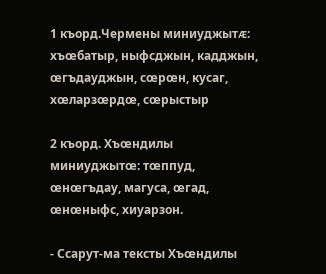1 къорд.Чермены миниуджытᴁ: хъœбатыр, ныфсджын, кадджын, œгъдауджын, сœрœн, кусаг, хœларзœрдœ, сœрыстыр

2 къорд. Хъœндилы миниуджытœ: тœппуд, œнœгъдау, магуса, œгад, œнœныфс, хиуарзон.

- Ссарут-ма тексты Хъœндилы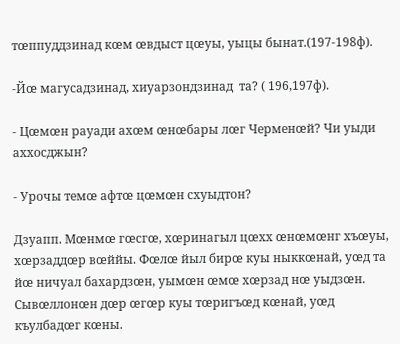тœппуддзинад кœм œвдыст цœуы, уыцы бынат.(197-198ф).

-Йœ магусадзинад, хиуарзондзинад  та? ( 196,197ф).

- Цœмœн рауади ахœм œнœбары лœг Черменœй? Чи уыди аххосджын?

- Урочы темœ афтœ цœмœн схуыдтон?

Дзуапп. Мœнмœ гœсгœ, хœринагыл цœхх œнœмœнг хъœуы, хœрзаддœр вœййы. Фœлœ йыл бирœ куы ныккœнай, уœд та йœ ничуал бахардзœн, уымœн œмœ хœрзад нœ уыдзœн. Сывœллонœн дœр œгœр куы тœригъœд кœнай, уœд къулбадœг кœны.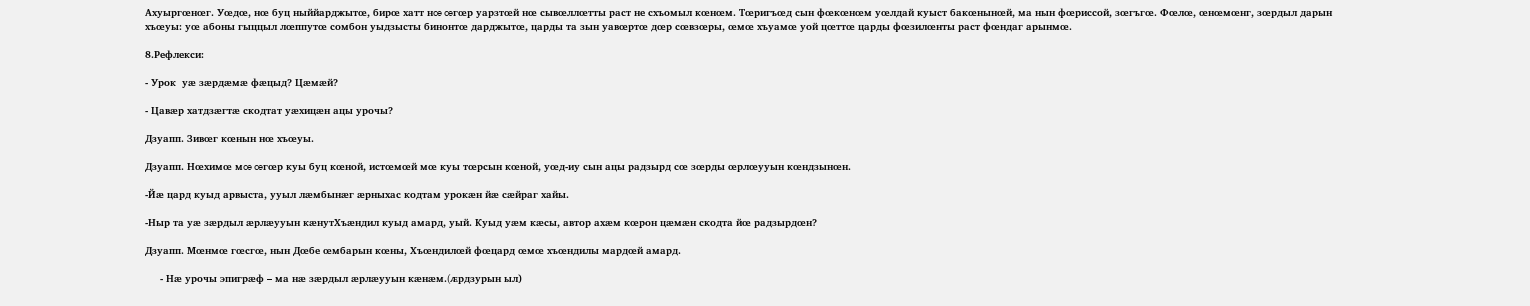Ахуыргœнœг. Уœдœ, нœ буц ныййарджытœ, бирœ хатт нœ œгœр уарзтœй нœ сывœллœтты раст не схъомыл кœнœм. Тœригъœд сын фœкœнœм уœлдай куыст бакœнынœй, ма нын фœриссой, зœгъгœ. Фœлœ, œнœмœнг, зœрдыл дарын  хъœуы: уœ абоны гыццыл лœппутœ сомбон уыдзысты бинонтœ дарджытœ, царды та зын уавœртœ дœр сœвзœры, œмœ хъуамœ уой цœттœ царды фœзилœнты раст фœндаг арынмœ.

8.Рефлекси:

- Урок  уæ зæрдæмæ фæцыд? Цæмæй?

- Цавæр хатдзæгтæ скодтат уæхицæн ацы урочы?

Дзуапп. Зивœг кœнын нœ хъœуы.

Дзуапп. Нœхимœ мœ œгœр куы буц кœной, истœмœй мœ куы тœрсын кœной, уœд-иу сын ацы радзырд сœ зœрды œрлœууын кœндзынœн.

-Йӕ цард куыд арвыста, ууыл лӕмбынӕг ӕрныхас кодтам урокӕн йӕ сӕйраг хайы.

-Ныр та уӕ зӕрдыл ӕрлӕууын кӕнутХъӕндил куыд амард, уый. Куыд уӕм кӕсы, автор ахӕм кœрон цӕмӕн скодта йœ радзырдœн?

Дзуапп. Мœнмœ гœсгœ, нын Дœбе œмбарын кœны, Хъœндилœй фœцард œмœ хъœндилы мардœй амард.

     - Нæ урочы эпигрæф – ма нæ зæрдыл æрлæууын кæнæм.(ᴁрдзурын ыл)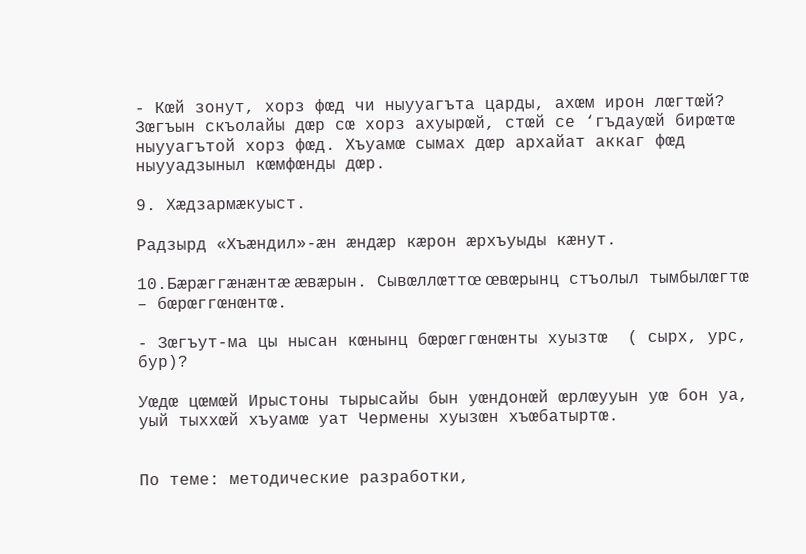- Кœй зонут, хорз фœд чи ныууагъта царды, ахœм ирон лœгтœй? Зœгъын скъолайы дœр сœ хорз ахуырœй, стœй се ‘гъдауœй бирœтœ ныууагътой хорз фœд. Хъуамœ сымах дœр архайат аккаг фœд ныууадзыныл кœмфœнды дœр.

9. Хӕдзармӕкуыст.

Радзырд «Хъæндил»-æн æндæр кæрон æрхъуыды кæнут.

10.Бæрæггæнæнтæ æвæрын. Сывœллœттœ œвœрынц стъолыл тымбылœгтœ – бœрœггœнœнтœ.

- Зœгъут-ма цы нысан кœнынц бœрœггœнœнты хуызтœ  ( сырх, урс, бур)?

Уœдœ цœмœй Ирыстоны тырысайы бын уœндонœй œрлœууын уœ бон уа, уый тыххœй хъуамœ уат Чермены хуызœн хъœбатыртœ.


По теме: методические разработки,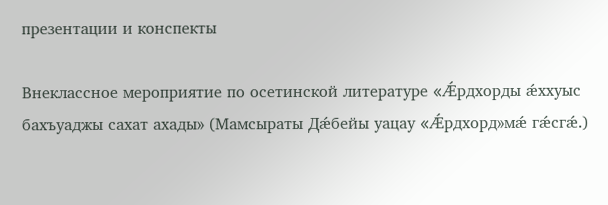презентации и конспекты

Внеклассное мероприятие по осетинской литературе «Ǽрдхорды ǽххуыс бахъуаджы сахат ахады» (Мамсыраты Дǽбейы уацау «Ǽрдхорд»мǽ гǽсгǽ.)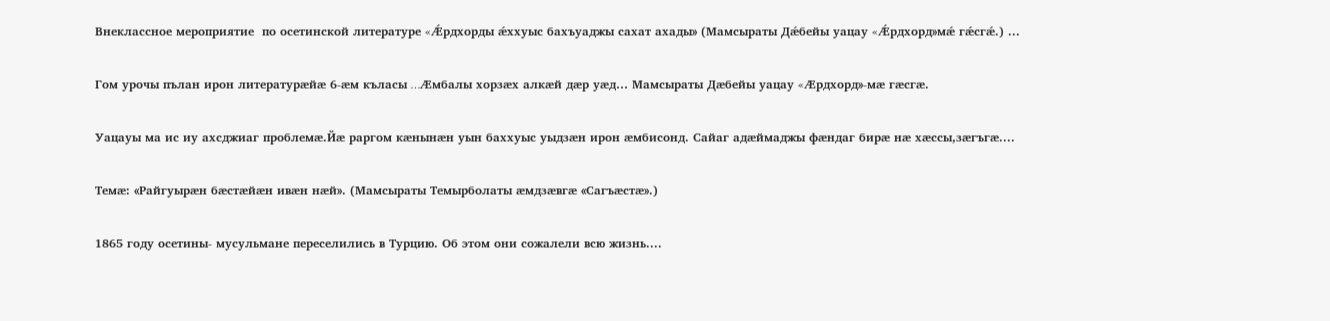Внеклассное мероприятие  по осетинской литературе «Ǽрдхорды ǽххуыс бахъуаджы сахат ахады» (Мамсыраты Дǽбейы уацау «Ǽрдхорд»мǽ гǽсгǽ.) ...

Гом урочы пълан ирон литературæйæ 6-æм къласы …Æмбалы хорзæх алкæй дæр уæд… Мамсыраты Дæбейы уацау «Æрдхорд»-мæ гæсгæ.

Уацауы ма ис иу ахсджиаг проблемæ.Йæ раргом кæнынæн уын баххуыс уыдзæн ирон æмбисонд. Сайаг адæймаджы фæндаг бирæ нæ хæссы,зæгъгæ....

Темӕ: «Райгуырӕн бӕстӕйӕн ивӕн нӕй». (Мамсыраты Темырболаты ӕмдзӕвгӕ «Сагъӕстӕ».)

1865 году осетины- мусульмане переселились в Турцию. Об этом они сожалели всю жизнь....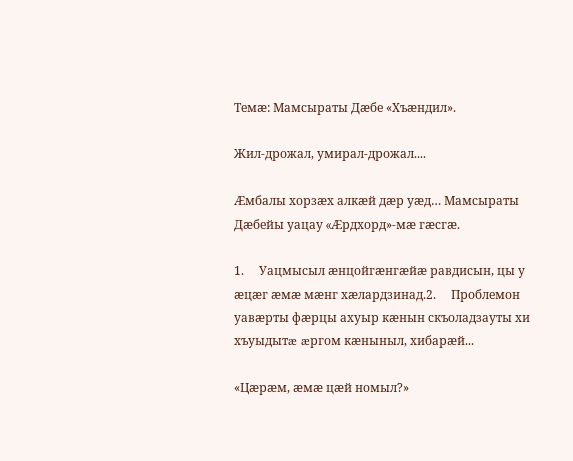Темӕ: Мамсыраты Дӕбе «Хъӕндил».

Жил-дрожал, умирал-дрожал....

Æмбалы хорзæх алкæй дæр уæд… Мамсыраты Дæбейы уацау «Æрдхорд»-мæ гæсгæ.

1.     Уацмысыл æнцойгæнгæйæ равдисын, цы у æцæг æмæ мæнг хæлардзинад.2.     Проблемон уавæрты фæрцы ахуыр кæнын скъоладзауты хи хъуыдытæ æргом кæныныл, хибарæй...

«Цæрæм, æмæ цæй номыл?»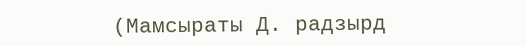(Мамсыраты Д. радзырд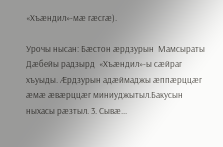«Хъӕндил»-мæ гæсгæ).

Урочы нысан: Бæстон æрдзурын  Мамсыраты Дæбейы радзырд  «Хъæндил»-ы сӕйраг хъуыды. Æрдзурын адӕймаджы ӕппӕрццӕг ӕмӕ ӕвӕрццӕг миниуджытыл.Бакусын ныхасы рæзтыл. 3. Сывӕ...